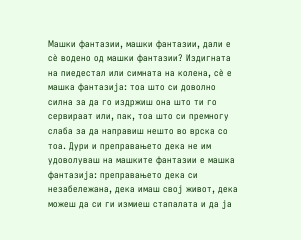Машки фантазии, машки фантазии, дали е сѐ водено од машки фантазии? Издигната на пиедестал или симната на колена, сѐ е машка фантазија: тоа што си доволно силна за да го издржиш она што ти го сервираат или, пак, тоа што си премногу слаба за да направиш нешто во врска со тоа. Дури и преправањето дека не им удоволуваш на машките фантазии е машка фантазија: преправањето дека си незабележана, дека имаш свој живот, дека можеш да си ги измиеш стапалата и да ја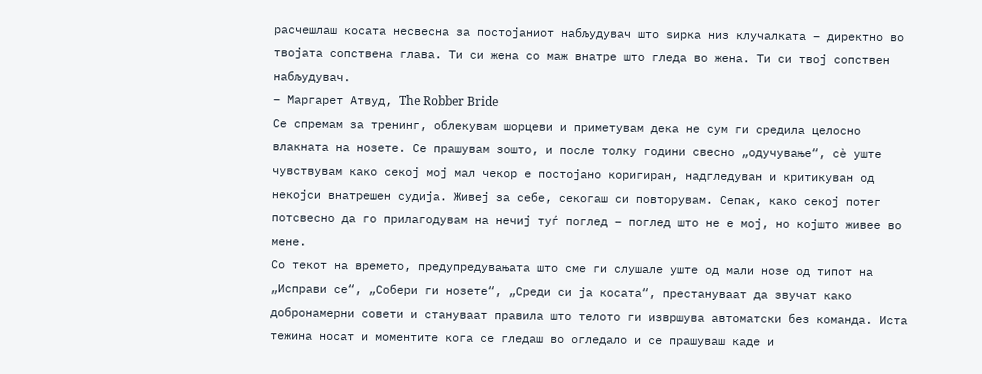расчешлаш косата несвесна за постојаниот набљудувач што ѕирка низ клучалката – директно во твојата сопствена глава. Ти си жена со маж внатре што гледа во жена. Ти си твој сопствен набљудувач.
– Маргарет Атвуд, The Robber Bride
Се спремам за тренинг, облекувам шорцеви и приметувам дека не сум ги средила целосно влакната на нозете. Се прашувам зошто, и после толку години свесно „одучување“, сѐ уште чувствувам како секој мој мал чекор е постојано коригиран, надгледуван и критикуван од некојси внатрешен судија. Живеј за себе, секогаш си повторувам. Сепак, како секој потег потсвесно да го прилагодувам на нечиј туѓ поглед – поглед што не е мој, но којшто живее во мене.
Со текот на времето, предупредувањата што сме ги слушале уште од мали нозе од типот на „Исправи се“, „Собери ги нозете“, „Среди си ја косата“, престануваат да звучат како добронамерни совети и стануваат правила што телото ги извршува автоматски без команда. Иста тежина носат и моментите кога се гледаш во огледало и се прашуваш каде и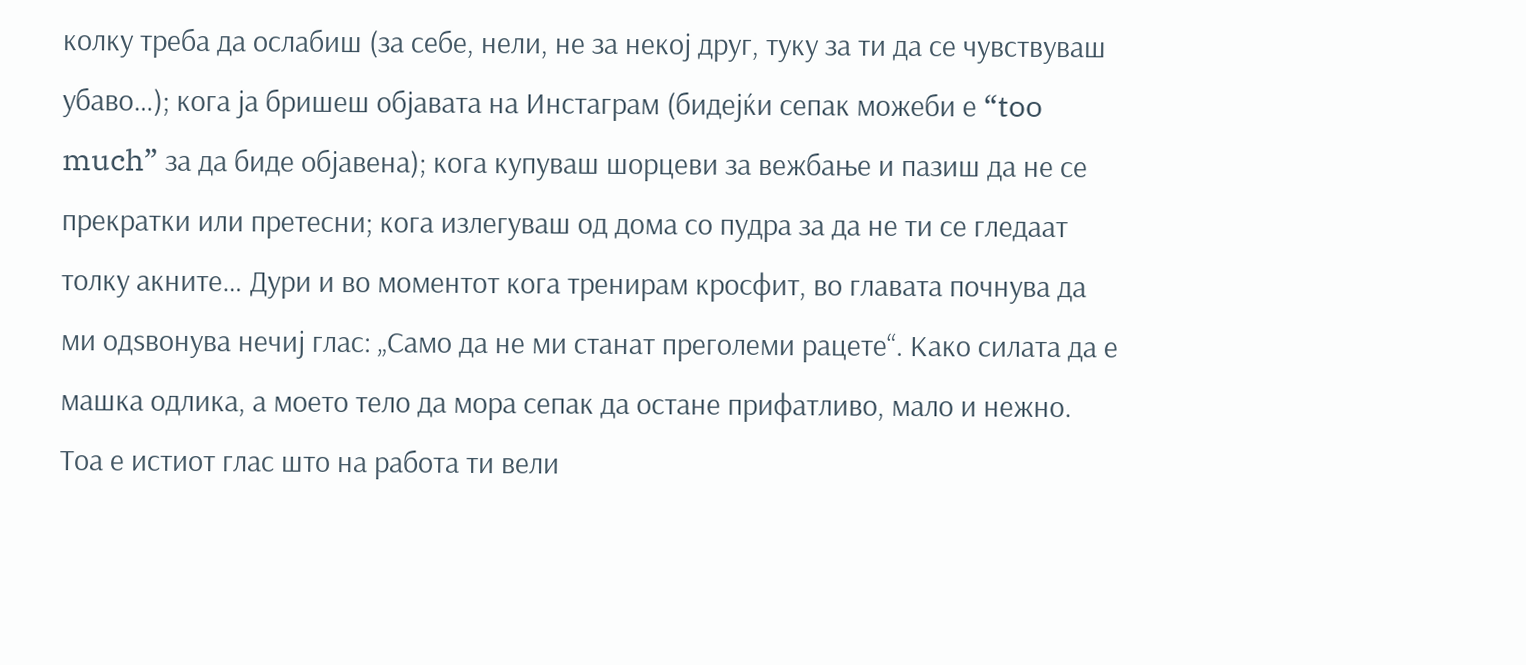колку треба да ослабиш (за себе, нели, не за некој друг, туку за ти да се чувствуваш убаво…); кога ја бришеш објавата на Инстаграм (бидејќи сепак можеби е “too much” за да биде објавена); кога купуваш шорцеви за вежбање и пазиш да не се прекратки или претесни; кога излегуваш од дома со пудра за да не ти се гледаат толку акните… Дури и во моментот кога тренирам кросфит, во главата почнува да ми одѕвонува нечиј глас: „Само да не ми станат преголеми рацете“. Како силата да е машка одлика, а моето тело да мора сепак да остане прифатливо, мало и нежно. Тоа е истиот глас што на работа ти вели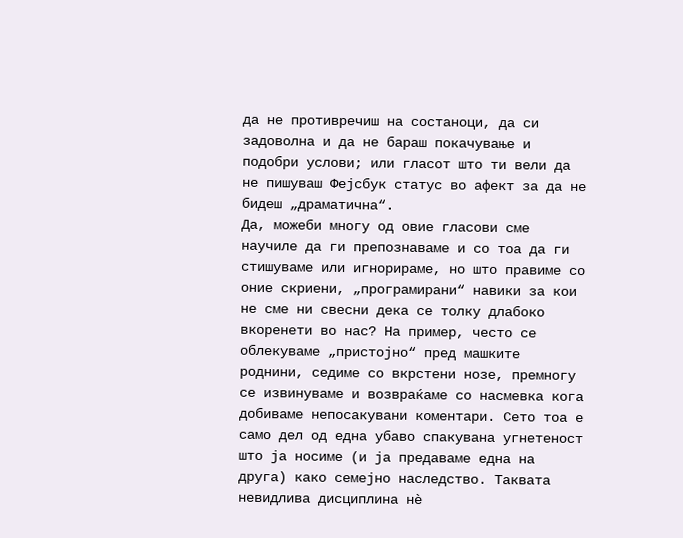да не противречиш на состаноци, да си задоволна и да не бараш покачување и подобри услови; или гласот што ти вели да не пишуваш Фејсбук статус во афект за да не бидеш „драматична“.
Да, можеби многу од овие гласови сме научиле да ги препознаваме и со тоа да ги стишуваме или игнорираме, но што правиме со оние скриени, „програмирани“ навики за кои не сме ни свесни дека се толку длабоко вкоренети во нас? На пример, често се облекуваме „пристојно“ пред машките роднини, седиме со вкрстени нозе, премногу се извинуваме и возвраќаме со насмевка кога добиваме непосакувани коментари. Сето тоа е само дел од една убаво спакувана угнетеност што ја носиме (и ја предаваме една на друга) како семејно наследство. Таквата невидлива дисциплина нѐ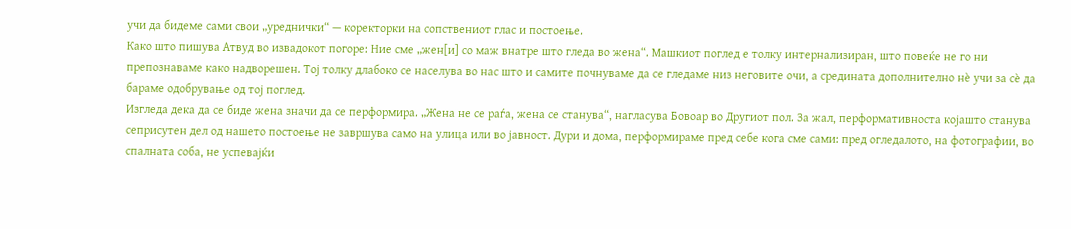учи да бидеме сами свои „уреднички“ — коректорки на сопствениот глас и постоење.
Како што пишува Атвуд во извадокот погоре: Ние сме „жен[и] со маж внатре што гледа во жена“. Машкиот поглед е толку интернализиран, што повеќе не го ни препознаваме како надворешен. Тој толку длабоко се населува во нас што и самите почнуваме да се гледаме низ неговите очи, а средината дополнително нѐ учи за сѐ да бараме одобрување од тој поглед.
Изгледа дека да се биде жена значи да се перформира. „Жена не се раѓа, жена се станува“, нагласува Бовоар во Другиот пол. За жал, перформативноста којашто станува сеприсутен дел од нашето постоење не завршува само на улица или во јавност. Дури и дома, перформираме пред себе кога сме сами: пред огледалото, на фотографии, во спалната соба, не успевајќи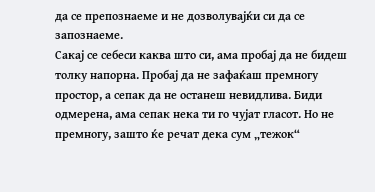да се препознаеме и не дозволувајќи си да се запознаеме.
Сакај се себеси каква што си, ама пробај да не бидеш толку напорна. Пробај да не зафаќаш премногу простор, а сепак да не останеш невидлива. Биди одмерена, ама сепак нека ти го чујат гласот. Но не премногу, зашто ќе речат дека сум „тежок“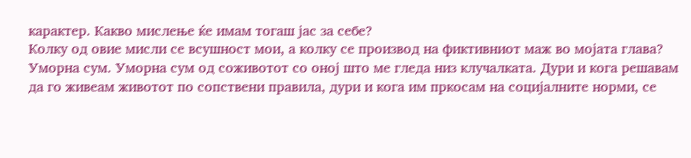карактер. Какво мислење ќе имам тогаш јас за себе?
Колку од овие мисли се всушност мои, а колку се производ на фиктивниот маж во мојата глава? Уморна сум. Уморна сум од соживотот со оној што ме гледа низ клучалката. Дури и кога решавам да го живеам животот по сопствени правила, дури и кога им пркосам на социјалните норми, се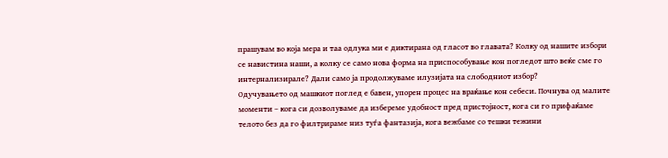прашувам во која мера и таа одлука ми е диктирана од гласот во главата? Колку од нашите избори се навистина наши, а колку се само нова форма на приспособување кон погледот што веќе сме го интернализирале? Дали само ја продолжуваме илузијата на слободниот избор?
Одучувањето од машкиот поглед е бавен, упорен процес на враќање кон себеси. Почнува од малите моменти – кога си дозволуваме да избереме удобност пред пристојност, кога си го прифаќаме телото без да го филтрираме низ туѓа фантазија, кога вежбаме со тешки тежини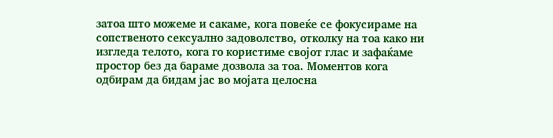затоа што можеме и сакаме, кога повеќе се фокусираме на сопственото сексуално задоволство, отколку на тоа како ни изгледа телото, кога го користиме својот глас и зафаќаме простор без да бараме дозвола за тоа. Моментов кога одбирам да бидам јас во мојата целосна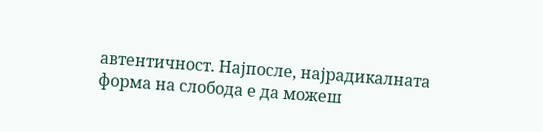автентичност. Најпосле, најрадикалната форма на слобода е да можеш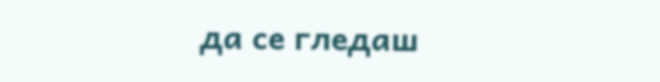да се гледаш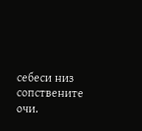себеси низ сопствените очи.